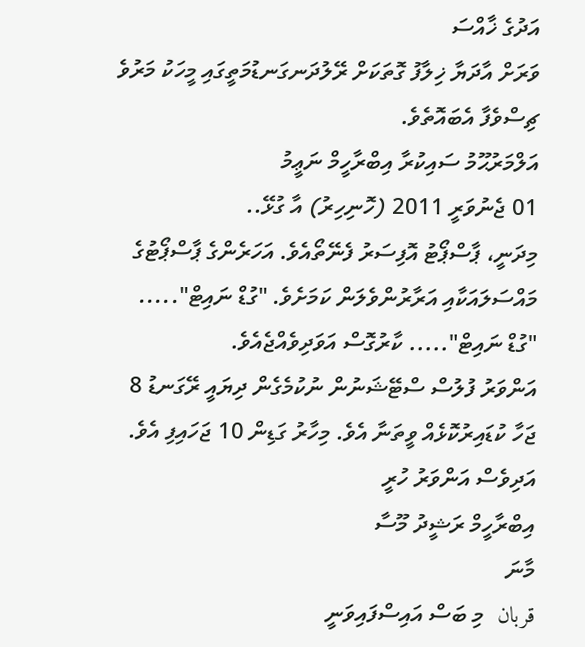އަދުގެ ޚާއްސަ
ވަރަށް އާދަޔާ ޚިލާފު ގޮތަކަށް ރޭލުދަނގަނޑުމަތީގައި މީހަކު މަރުވެ ޗިސްވެފާ އެބައޮތެވެ.
އަލްމަރުޙޫމު ސައިކުރާ އިބްރާހީމް ނަޢީމު                            01 ޖެނުވަރީ 2011 (ހޮނިހިރު) އާ ގުޅޭ..
މިދަނީ، ޕާސްޕޯޓު އޮފިސަރު ފެނޭތޯއެވެ. އަހަރެންގެ ޕާސްޕޯޓުގެ މައްސަލައަކާއި އަރާރުންވެލަން ކަމަށެވެ. "ގުޑް ނައިޓް"..... "ގުޑް ނައިޓް"..... ކާރުގޮސް އަވަދިވެއްޖެއެވެ.
އަންވަރު ފުލުސް ސްޓޭޝަނުން ނުކުމެގެން ދިޔައީ ރޭގަނޑު 8 ޖަހާ ކުޑައިރުކޮޅެއް ވީތަނާ އެވެ. މިހާރު ގަޑިން 10 ޖަހައިފި އެވެ. އަދިވެސް އަންވަރު ހުރީ
އިބްރާހީމް ރަޝީދު މޫސާ
މާނަ
قربان  މި ބަސް އައިސްފައިވަނީ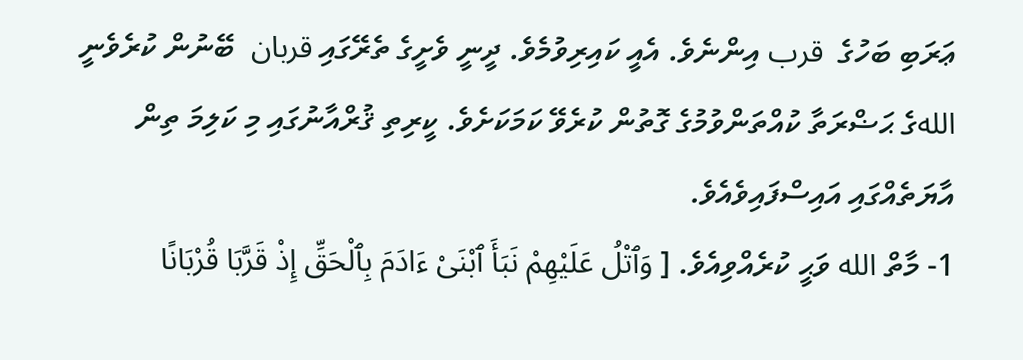ޢަރަބި ބަހުގެ  قرب އިންނެވެ. އެއީ ކައިރިވުމެވެ. ދީނީ ވެށީގެ ތެރޭގައި قربان  ބޭނުން ކުރެވެނީ اللهގެ ޙަޟްރަތާ ކުއްތަންވުމުގެ ގޮތުން ކުރެވޭ ކަމަކަށެވެ. ކީރިތި ޤުރްއާނުގައި މި ކަލިމަ ތިން އާޔަތެއްގައި އައިސްފައިވެއެވެ.
1- މާތް الله ވަޙީ ކުރެއްވިއެވެ. [ وَٱتْلُ عَلَيْهِمْ نَبَأَ ٱبْنَىْ ءَادَمَ بِٱلْحَقِّ إِذْ قَرَّبَا قُرْبَانًا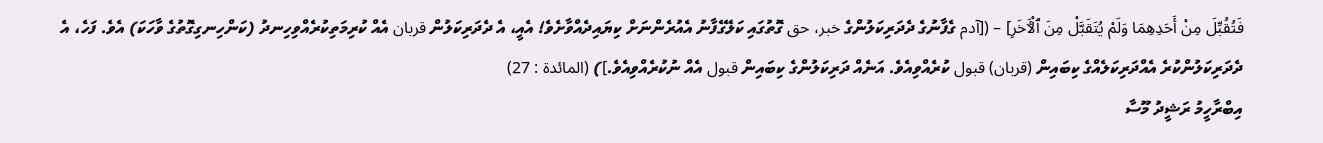فَتُقُبِّلَ مِنْ أَحَدِهِمَا وَلَمْ يُتَقَبَّلْ مِنَ ٱلْـَٔاخَرِ] – ([آدم ގެފާނުގެ ދެދަރިކަލުންގެ خبر، حق ގޮތުގައި ކަލޭގެފާނު އެއުރެންނަށް ކިޔައިދެއްވާށެވެ! އެއީ، އެ ދެދަރިކަލުން قربان އެއް ކުރިމަތިކުރެއްވިހިނދު (ކަންހިނގިގޮތުގެ ވާހަކަ) އެވެ. ފަހެ، އެ ދެދަރިކަލުންކުރެ އެއްދަރިކަލެއްގެ ކިބައިން (قربان) قبول ކުރެއްވިއެވެ. އަނެއް ދަރިކަލުންގެ ކިބައިން قبول އެއް ނުކުރެއްވިއެވެ.]) (المائدة : 27)
އިބްރާހީމު ރަޝީދު މޫސާ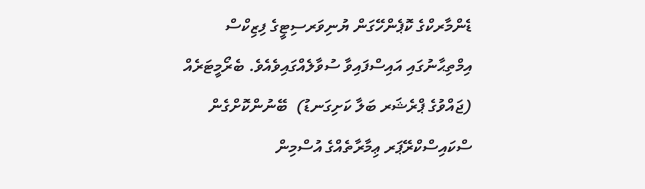ޑެންމާރކްގެ ކޮޕެންހޭގަން ޔުނިވަރސިޓީގެ ފިޒިކްސް އިމްތިޙާނުގައި އައިސްފައިވާ ސުވާލެއްގައިވެއެވެ. ބެރޯމީޓަރެއް (ޖައްވުގެ ޕްރެޝަރ ބަލާ ކަށިގަނޑު)  ބޭނުންކޮށްގެން ސްކައިސްކްރޭޕަރ ޢިމާރާތެއްގެ އުސްމިން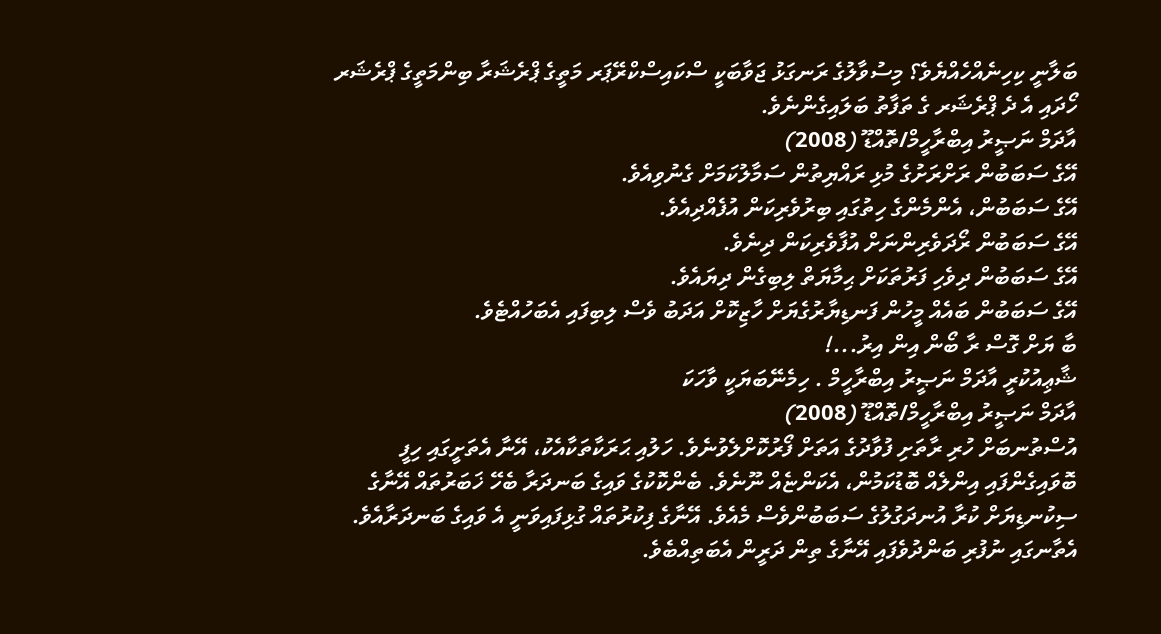ބަލާނީ ކިހިނެއްހެއްޔެވެ؟ މިސުވާލުގެ ރަނގަޅު ޖަވާބަކީ ސްކައިސްކްރޭޕަރ މަތީގެ ޕްރެޝަރާ ބިންމަތީގެ ޕްރެޝަރ ހޯދައި އެ ދެ ޕްރެޝަރ ގެ ތަފާތު ބަލައިގެންނެވެ.
އާދަމް ނަޞީރު އިބްރާހީމް/ތޮއްޑޫ (2008)
އޭގެ ސަބަބުން ރަށްރަށުގެ މުޅި ރައްޔިތުން ސަމާލުކަމަށް ގެނުވިއެވެ.
އޭގެ ސަބަބުން، އެންމެންގެ ހިތުގައި ބިރުވެރިކަން އުފެއްދިއެވެ.
އޭގެ ސަބަބުން ރޯދަވެރިންނަށް އުފާވެރިކަން ދިނެވެ.
އޭގެ ސަބަބުން ދިވެހި ފަރުތަކަށް ޙިމާޔަތް ލިބިގެން ދިޔައެވެ.
އޭގެ ސަބަބުން ބައެއް މީހުން ފަނޑިޔާރުގެޔަށް ހާޒިކޮށް އަދަބު ވެސް ލިބިފައި އެބަހުއްޓެވެ.
ބާ ޔަށް ގޮސް ރާ ބޯން އިން އިރު...!
ޝާޢިއުކުރީ އާދަމް ނަޞީރު އިބްރާހީމް . ހިމެނޭބަޔަކީ ވާހަކަ
އާދަމް ނަޞީރު އިބްރާހީމް/ތޮއްޑޫ (2008)
އުސްތުނބަށް ހުރި ރާތަށި ފުވާދުގެ އަތަށް ފޯރުކޮށްލެވުނެވެ. ހަލުއި ޙަރަކާތަކާއެކު، އޭނާ އެތަށީގައި ހިފީ ބޮވައިގެންފައި އިންލެއް ބޮޑުކަމުން، އެކަންޏެއް ނޫނެވެ. ބެންކޮކުގެ ވައިގެ ބަނދަރާ ބެހޭ ޚަބަރުތައް އޭނާގެ ސިކުނޑިޔަށް ކުރާ އުނދަގުލުގެ ސަބަބުންވެސް މެއެވެ. އޭނާގެ ފިކުރުތައް ގުޅިފައިވަނީ އެ ވައިގެ ބަނދަރާއެވެ. އެތާނގައި ނުފުރި ބަންދުވެފައި އޭނާގެ ތިން ދަރީން އެބަތިއްބެވެ.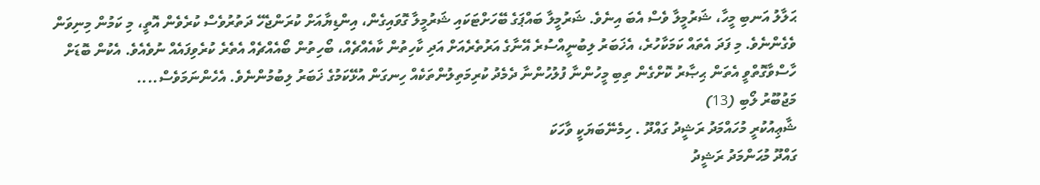ޙަލާލު އަނބި މީހާ، ޝަރުމީލާ ވެސް އެބަ އިނެވެ. ޝަރުމީލާ ބައްޕަގެ ބޭހަށްޓަކައި ޝަރުމީލާ ގޮވައިގެން، އިންޑިޔާއަށް ކުރަންޖެހޭ ދަތުރުވެސް ކުރެވެން އޮތީ، މި ކަމުން މިނިވަން ވެގެންނެވެ. މި ފަދަ އެތައް ކަމަކާހުރެ، އެޚަބަރު ލިބުނީއްސުރެ އޭނާގެ އަރުތެރެއަށް އަދި ކާހިތުން ކާއެއްޗެއް، ބޯހިތުން ބޯއެއްޗެއް އެތެރެ ކުރެވިފައެއް ނުވެއެވެ. އެކުން ބޮޑަށް ހާސްވާގޮތްވީ އެތަން ޙިޞާރު ކޮށްގެން ތިބި މީހުންނާ ފުލުހުންނާ ދެމެދު ކުރިމަތިލުންތަކެއް ހިނގަން އުޅޭކަމުގެ ޚަބަރު ލިބުމުންނެވެ. އެހެންނަމަވެސް....
މަޖުބޫރު ލޯބި (13)
ޝާޢިއުކުރީ މުހައްމަދު ރަޝީދު ގައްދޫ . ހިމެނޭބަޔަކީ ވާހަކަ
ގައްދޫ މުޙަންމަދު ރަޝީދު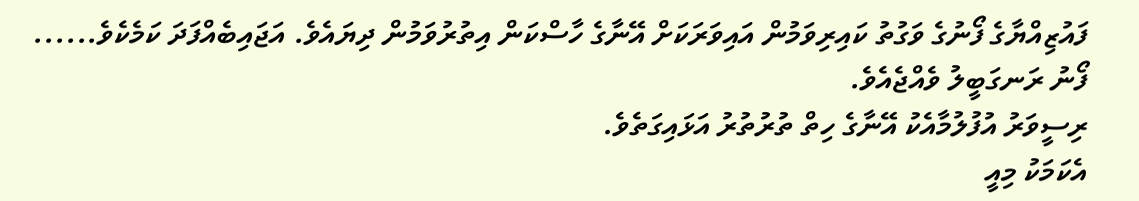ފައުޒިއްޔާގެ ފޯނުގެ ވަގުތު ކައިރިވަމުން އައިވަރަކަށް އޭނާގެ ހާސްކަން އިތުރުވަމުން ދިޔައެވެ. އަޖައިބެއްފަދަ ކަމެކެވެ...... ފޯނު ރަނގަބީލު ވެއްޖެއެވެ.
ރިސީވަރު އުފުލުމާއެކު އޭނާގެ ހިތް ތުރުތުރު އަޅައިގަތެވެ.
އެކަމަކު މިއީ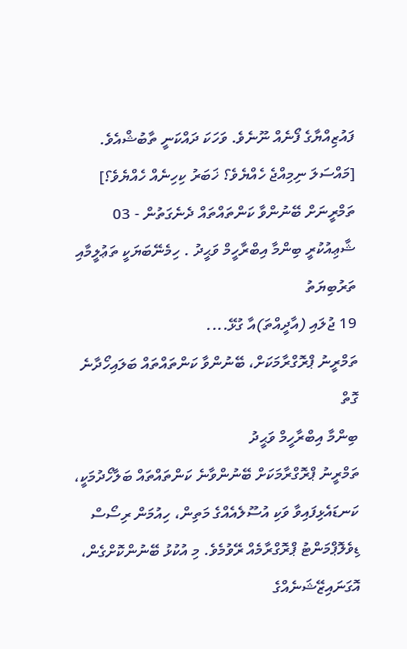ފައުޒިއްޔާގެ ފޯނެއް ނޫނެވެ. ވަހަކަ ދައްކަނީ ތާބުޝްއެވެ.
[މައްސަލަ ނިމިއްޖެ ހެއްޔެވެ؟ ޚަބަރު ކިހިނެއް ހެއްޔެވެ؟]
ތަމްރީނަށް ބޭނުންވާ ކަންތައްތައް ދެނެގަތުން - 03
ޝާޢިއުކުރީ ބިންމާ އިބްރާހީމް ވަޙީދު . ހިމެނޭބަޔަކީ ތަޢުލީމާއި ތަރުބިޔަތު
19 ޖުލައި (އާދީއްތަ)އާ ގުޅޭ....
ތަމްރީނު ޕްރޮގްރާމަކަށް، ބޭނުންވާ ކަންތައްތައް ބަލައިހޯދާނެ ގޮތް
ބިންމާ އިބްރާހީމް ވަޙީދު
ތަމްރީނު ޕްރޮގްރާމަކަށް ބޭނުންވާނެ ކަންތައްތައް ބަލާހޯދުމަކީ، ކަނޑައެޅިފައިވާ ވަކި އުސޫލެއެއްގެ މަތިން، ހިއުމަން ރިސޯސް ޑިވެލޮޕްމަންޓު ޕްރޮގްރާމެއް ރޭވުމެވެ. މި އުކުޅު ބޭނުންކޮށްގެން، އޮގަނައިޒޭޝަނެއްގެ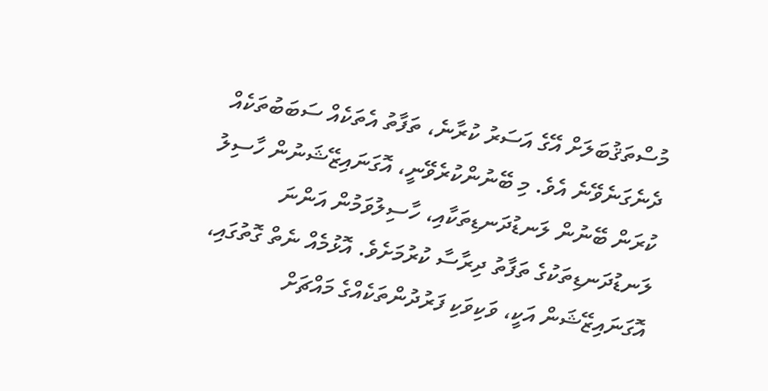މުސްތަޤުބަލަށް އޭގެ އަސަރު ކުރާނެ، ތަފާތު އެތަކެއް ސަބަބުތަކެއް ދެނެގަނެވޭނެ އެވެ. މި ބޭނުންކުރެވޭނީ، އޮގަނައިޒޭޝަނުން ހާސިލު ކުރަން ބޭނުން ލަނޑުދަނޑިތަކާއި، ހާސިލުވަމުން އަންނަ ލަނޑުދަނޑިތަކުގެ ތަފާތު ދިރާސާ ކުރުމަށެވެ. އޮޅުމެއް ނެތް ގޮތުގައި، އޮގަނައިޒޭޝަން އަކީ، ވަކިވަކި ފަރުދުންތަކެއްގެ މައްޗަށް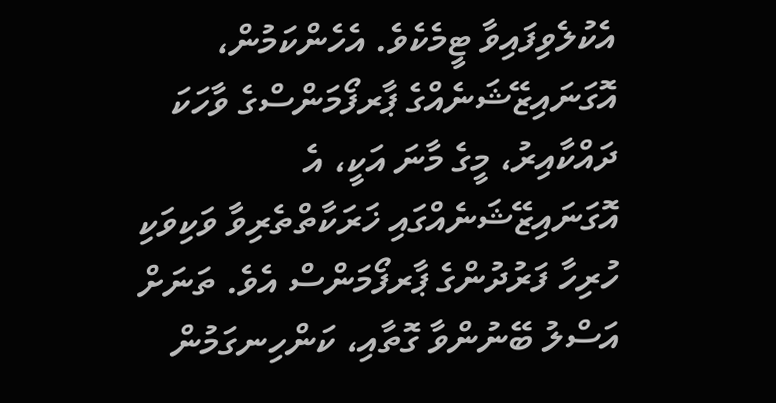އެކުލެވިފައިވާ ޓީމެކެވެ. އެހެންކަމުން، އޮގަނައިޒޭޝަނެއްގެ ޕާރފޯމަންސްގެ ވާހަކަ ދައްކާއިރު، މީގެ މާނަ އަކީ، އެ އޮގަނައިޒޭޝަނެއްގައި ޚަރަކާތްތެރިވާ ވަކިވަކި ހުރިހާ ފަރުދުންގެ ޕާރފޯމަންސް އެވެ. ތަނަށް އަސްލު ބޭނުންވާ ގޮތާއި، ކަންހިނގަމުން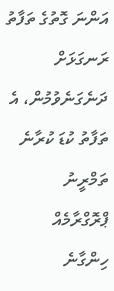އަންނަ ގޮތުގެ ތަފާތު ރަނގަޅަށް ދަނެގަނެވުމުން، އެ ތަފާތު ކުޑަ ކުރާނެ ތަމްރީނު ޕްރޮގްރާމެއް ހިންގާނެ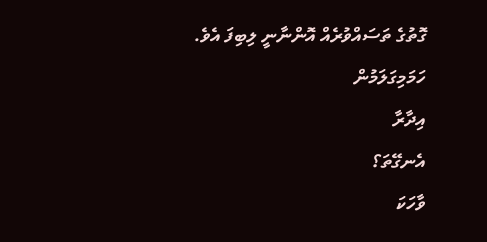ގޮތުގެ ތަސައްވުރެއް އޮންނާނީ ލިބިފަ އެވެ.
ހަމަމިގަލަމުން
އިދާރާ
އެނގޭތަ؟
ވާހަކަ